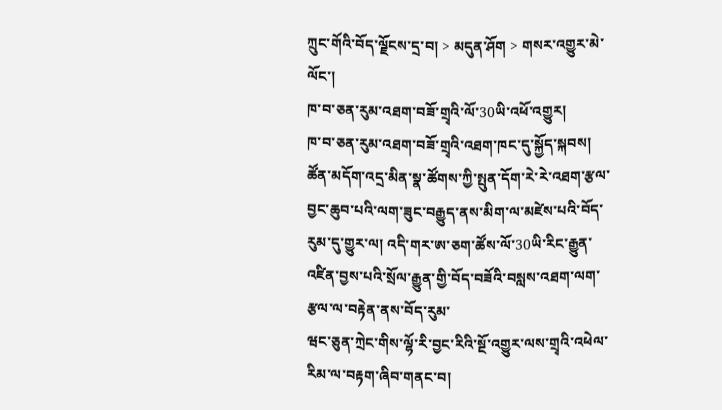ཀྲུང་གོའི་བོད་ལྗོངས་དྲ་བ། > མདུན་ཤོག > གསར་འགྱུར་མེ་ལོང་།
ཁ་བ་ཅན་རུམ་འཐག་བཟོ་གྲྭའི་ལོ་30ཡི་འཕོ་འགྱུར།
ཁ་བ་ཅན་རུམ་འཐག་བཟོ་གྲྭའི་འཐག་ཁང་དུ་སྐྱོད་སྐབས། ཚོན་མདོག་འདྲ་མིན་སྣ་ཚོགས་ཀྱི་སྤུན་དོག་རེ་རེ་འཐག་རྩལ་བྱང་ཆུབ་པའི་ལག་ཟུང་བརྒྱུད་ནས་མིག་ལ་མཛེས་པའི་བོད་རུམ་དུ་གྱུར་ལ། འདི་གར་ཨ་ཅག་ཚོས་ལོ་30ཡི་རིང་རྒྱུན་འཛིན་བྱས་པའི་སྲོལ་རྒྱུན་གྱི་བོད་བཟོའི་བསླས་འཐག་ལག་རྩལ་ལ་བརྟེན་ནས་བོད་རུམ་
ཝང་ཅུན་ཀྲེང་གིས་ལྷོ་རི་བྱང་རིའི་སྔོ་འགྱུར་ལས་གྲྭའི་འཕེལ་རིམ་ལ་བརྟག་ཞིབ་གནང་བ།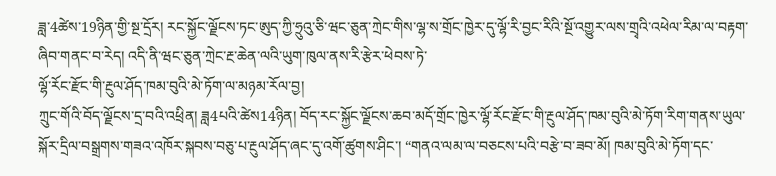ཟླ་4ཚེས་19ཉིན་གྱི་སྔ་དྲོར། རང་སྐྱོང་ལྗོངས་ཏང་ཨུད་ཀྱི་ཧྲུའུ་ཅི་ཝང་ཅུན་ཀྲེང་གིས་ལྷ་ས་གྲོང་ཁྱེར་དུ་ལྷོ་རི་བྱང་རིའི་སྔོ་འགྱུར་ལས་གྲྭའི་འཕེལ་རིམ་ལ་བརྟག་ཞིབ་གནང་བ་རེད། འདི་ནི་ཝང་ཅུན་ཀྲེང་རྔ་ཆེན་ལའི་ཡུག་ཁུལ་ནས་རི་རྩེར་ཕེབས་ཏེ་
ལྷོ་རོང་རྫོང་གི་རྔུལ་ཤོད་ཁམ་བུའི་མེ་ཏོག་ལ་མཉམ་རོལ་བྱ།
ཀྲུང་གོའི་བོད་ལྗོངས་དྲ་བའི་འཕྲིན། ཟླ4པའི་ཚེས14ཉིན། བོད་རང་སྐྱོང་ལྗོངས་ཆབ་མདོ་གྲོང་ཁྱེར་ལྷོ་རོང་རྫོང་གི་རྔུལ་ཤོད་ཁམ་བུའི་མེ་ཏོག་རིག་གནས་ཡུལ་སྐོར་དྲིལ་བསྒྲགས་གཟའ་འཁོར་སྐབས་བཅུ་པ་རྔུལ་ཤོད་ཞང་དུ་འགོ་ཚུགས་ཤིང་། “གནའ་ལམ་ལ་བཅངས་པའི་བརྩེ་བ་ཟབ་མོ། ཁམ་བུའི་མེ་ཏོག་དང་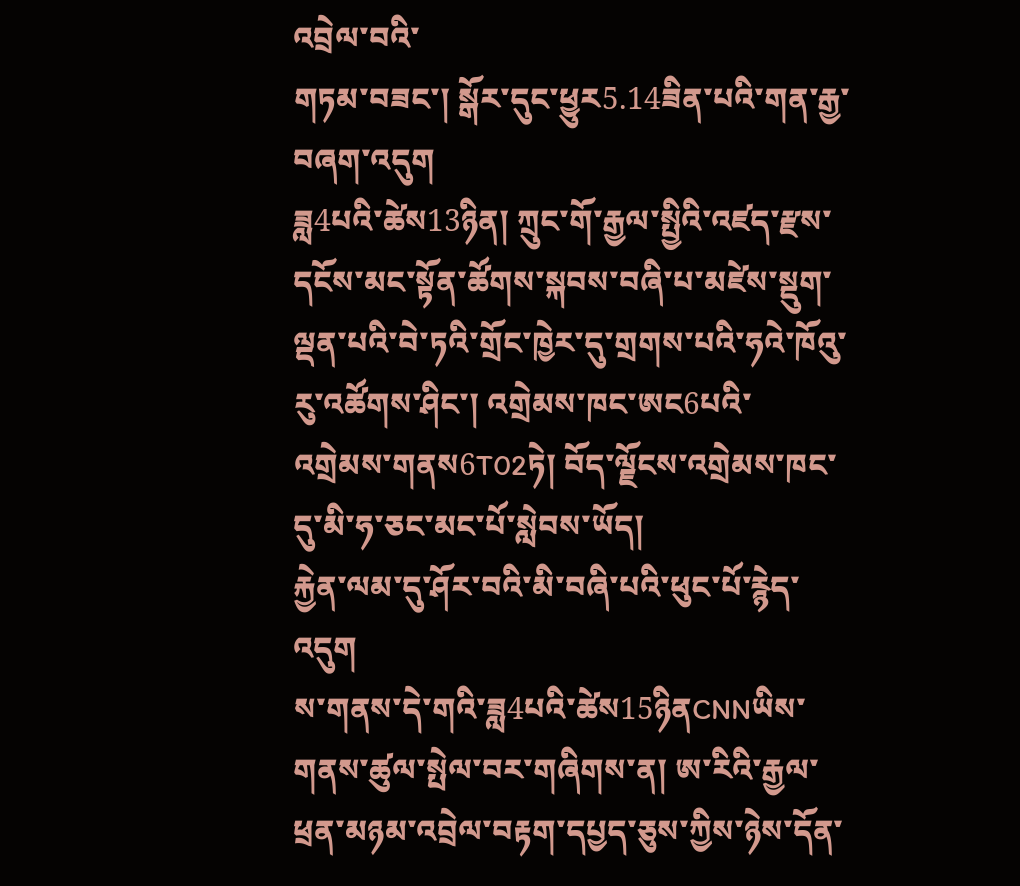འབྲེལ་བའི་
གཏམ་བཟང་། སྒོར་དུང་ཕྱུར5.14ཟིན་པའི་གན་རྒྱ་བཞག་འདུག
ཟླ4པའི་ཚེས13ཉིན། ཀྲུང་གོ་རྒྱལ་སྤྱིའི་འཛད་རྫས་དངོས་མང་སྟོན་ཚོགས་སྐབས་བཞི་པ་མཛེས་སྡུག་ལྡན་པའི་བེ་ཏའི་གྲོང་ཁྱེར་དུ་གྲགས་པའི་ཧའེ་ཁོའུ་རུ་འཚོགས་ཤིང་། འགྲེམས་ཁང་ཨང6པའི་འགྲེམས་གནས6T02ཏེ། བོད་ལྗོངས་འགྲེམས་ཁང་དུ་མི་ཧ་ཅང་མང་པོ་སླེབས་ཡོད།
རྐྱེན་ལམ་དུ་ཤོར་བའི་མི་བཞི་པའི་ཕུང་པོ་རྙེད་འདུག
ས་གནས་དེ་གའི་ཟླ4པའི་ཚེས15ཉིནCNNཡིས་གནས་ཚུལ་སྤེལ་བར་གཞིགས་ན། ཨ་རིའི་རྒྱལ་ཕྲན་མཉམ་འབྲེལ་བརྟག་དཔྱད་ཅུས་ཀྱིས་ཉེས་དོན་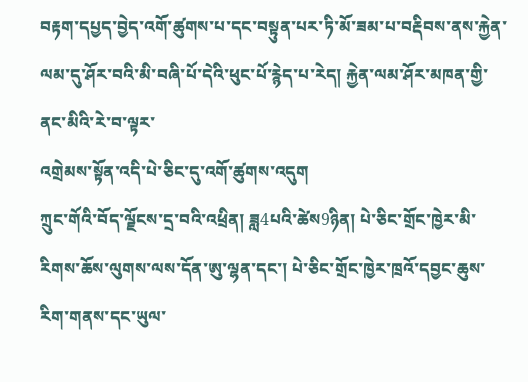བརྟག་དཔྱད་བྱེད་འགོ་ཚུགས་པ་དང་བསྟུན་པར་ཏི་མོ་ཟམ་པ་བརྡིབས་ནས་རྐྱེན་ལམ་དུ་ཤོར་བའི་མི་བཞི་པོ་དེའི་ཕུང་པོ་རྙེད་པ་རེད། རྐྱེན་ལམ་ཤོར་མཁན་གྱི་ནང་མིའི་རེ་བ་ལྟར་
འགྲེམས་སྟོན་འདི་པེ་ཅིང་དུ་འགོ་ཚུགས་འདུག
ཀྲུང་གོའི་བོད་ལྗོངས་དྲ་བའི་འཕྲིན། ཟླ4པའི་ཚེས9ཉིན། པེ་ཅིང་གྲོང་ཁྱེར་མི་རིགས་ཆོས་ལུགས་ལས་དོན་ཨུ་ལྷན་དང་། པེ་ཅིང་གྲོང་ཁྱེར་ཁྲའོ་དབྱང་ཆུས་རིག་གནས་དང་ཡུལ་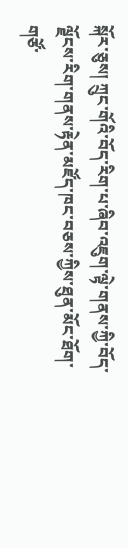སྐོར་ཅུས། ཀྲུང་གོའི་བོད་རིག་པ་ཞིབ་འཇུག་ལྟེ་གནས་ཀྱི་བོད་ལྗོངས་རིག་གནས་རྟེན་མཛོད་ཁང་བཅས་ཀྱིས་ཐུན་མོང་ཐོག་གཙོ་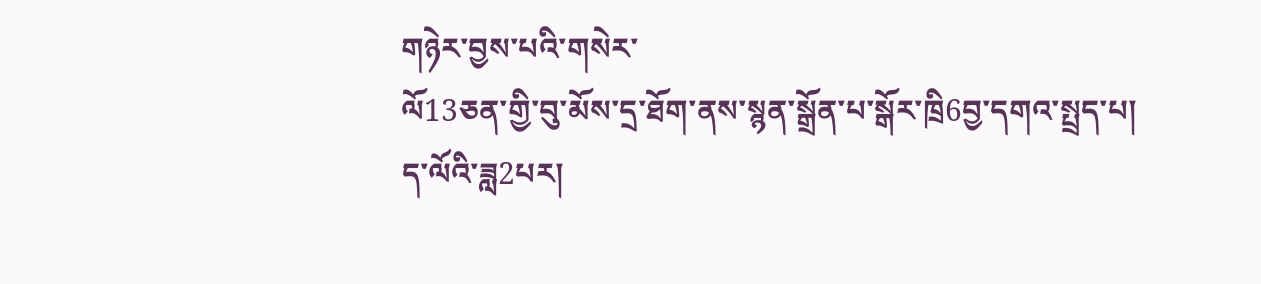གཉེར་བྱས་པའི་གསེར་
ལོ13ཅན་གྱི་བུ་མོས་དྲ་ཐོག་ནས་སྙན་སྒྲོན་པ་སྒོར་ཁྲི6བྱ་དགའ་སྤྲད་པ།
ད་ལོའི་ཟླ2པར།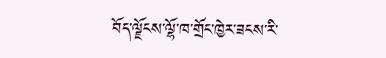བོད་ལྗོངས་ལྷོ་ཁ་གྲོང་ཁྱེར་ཟངས་རི་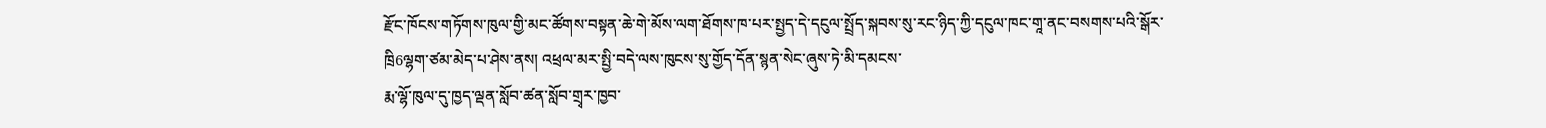རྫོང་ཁོངས་གཏོགས་ཁུལ་གྱི་མང་ཚོགས་བསྟན་ཆེ་གེ་མོས་ལག་ཐོགས་ཁ་པར་སྤྱད་དེ་དངུལ་སྤྲོད་སྐབས་སུ་རང་ཉིད་ཀྱི་དངུལ་ཁང་གཱ་ནང་བསགས་པའི་སྒོར་ཁྲི6ལྷག་ཙམ་མེད་པ་ཤེས་ནས། འཕྲལ་མར་སྤྱི་བདེ་ལས་ཁུངས་སུ་གྱོད་དོན་སྙན་སེང་ཞུས་ཏེ་མི་དམངས་
རྨ་ལྷོ་ཁུལ་དུ་ཁྱད་ལྡན་སློབ་ཚན་སློབ་གྲྭར་ཁྱབ་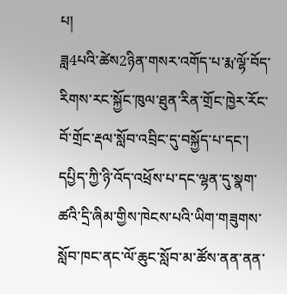པ།
ཟླ4པའི་ཚེས2ཉིན་གསར་འགོད་པ་རྨ་ལྷོ་བོད་རིགས་རང་སྐྱོང་ཁུལ་ཐུན་རིན་གྲོང་ཁྱེར་རོང་བོ་གྲོང་རྡལ་སློབ་འབྲིང་དུ་བསྐྱོད་པ་དང་། དཔྱིད་ཀྱི་ཉི་འོད་འཕྲོས་པ་དང་ལྷན་དུ་སྣག་ཚའི་དྲི་ཞིམ་གྱིས་ཁེངས་པའི་ཡིག་གཟུགས་སློབ་ཁང་ནང་ལོ་ཆུང་སློབ་མ་ཚོས་ནན་ནན་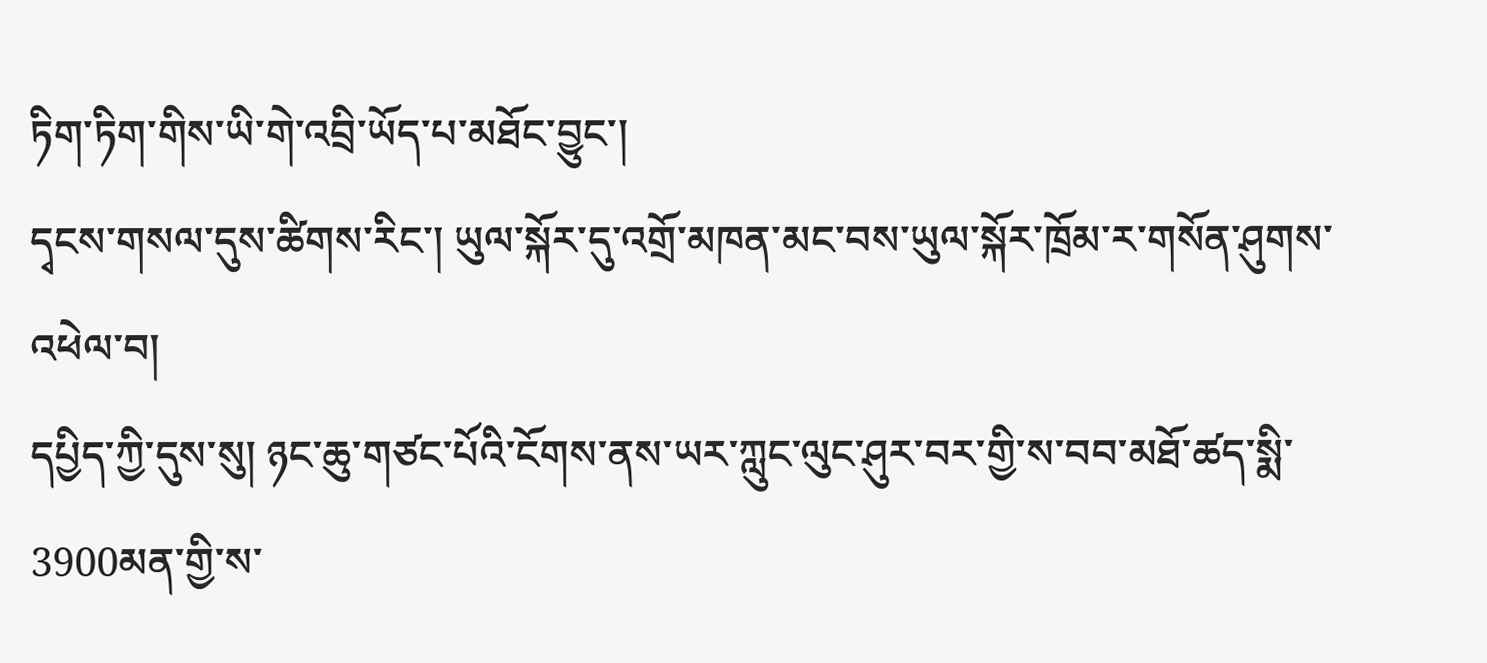ཏིག་ཏིག་གིས་ཡི་གེ་འབྲི་ཡོད་པ་མཐོང་བྱུང་།
དྭངས་གསལ་དུས་ཚིགས་རིང་། ཡུལ་སྐོར་དུ་འགྲོ་མཁན་མང་བས་ཡུལ་སྐོར་ཁྲོམ་ར་གསོན་ཤུགས་འཕེལ་བ།
དཔྱིད་ཀྱི་དུས་སུ། ཉང་ཆུ་གཙང་པོའི་ངོགས་ནས་ཡར་ཀླུང་ལུང་ཤུར་བར་གྱི་ས་བབ་མཐོ་ཚད་སྨི་3900མན་གྱི་ས་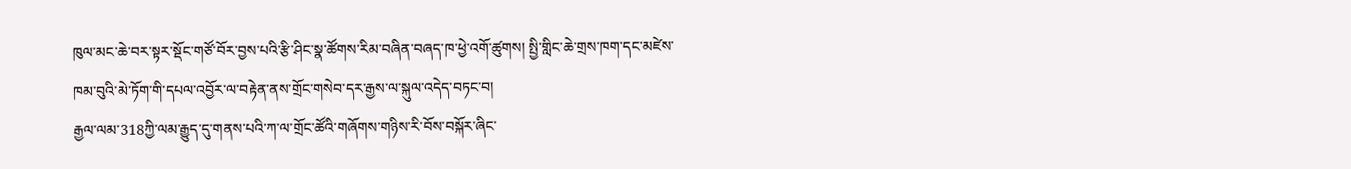ཁུལ་མང་ཆེ་བར་སྟར་སྡོང་གཙོ་བོར་བྱས་པའི་རྩི་ཤིང་སྣ་ཚོགས་རིམ་བཞིན་བཞད་ཁ་ཕྱེ་འགོ་ཚུགས། སྤྱི་གླིང་ཆེ་གྲས་ཁག་དང་མཛེས་
ཁམ་བུའི་མེ་ཏོག་གི་དཔལ་འབྱོར་ལ་བརྟེན་ནས་གྲོང་གསེབ་དར་རྒྱས་ལ་སྐུལ་འདེད་བཏང་བ།
རྒྱལ་ལམ་318ཀྱི་ལམ་རྒྱུད་དུ་གནས་པའི་ཀ་ལ་གྲོང་ཚོའི་གཞོགས་གཉིས་རི་བོས་བསྐོར་ཞིང་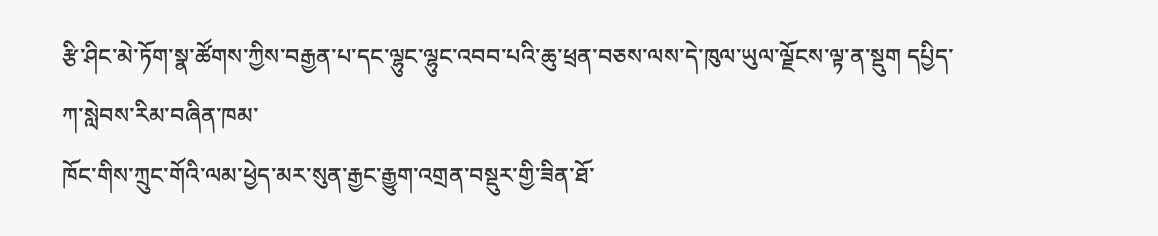རྩི་ཤིང་མེ་ཏོག་སྣ་ཚོགས་ཀྱིས་བརྒྱན་པ་དང་ལྷུང་ལྷུང་འབབ་པའི་ཆུ་ཕྲན་བཅས་ལས་དེ་ཁུལ་ཡུལ་ལྗོངས་ལྟ་ན་སྡུག དཔྱིད་ཀ་སླེབས་རིམ་བཞིན་ཁམ་
ཁོང་གིས་ཀྲུང་གོའི་ལམ་ཕྱེད་མར་སུན་རྒྱང་རྒྱུག་འགྲན་བསྡུར་གྱི་ཟིན་ཐོ་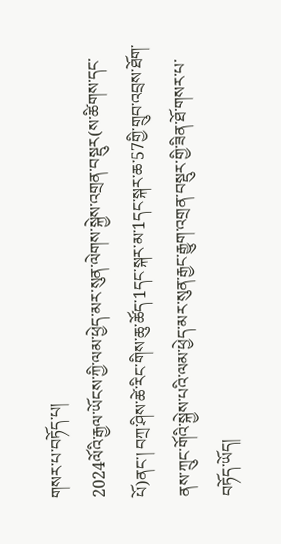གསར་པ་བཏོད་པ།
2024ལོའི་རྒྱལ་ཡོངས་ཀྱི་ལམ་ཕྱེད་མར་སུན་ལེགས་སྐྱེས་འགྲན་བསྡུར(ས་ཚིགས་དང་པོ)ནང་། བཀྲ་ཤིས་ཚེ་རིང་གིས་ཆུ་ཚོད་1དང་སྐར་མ་1དང་སྐར་ཆ་57གྱི་གྲུབ་འབྲས་ཐོག་ནས་ཀྲུང་གོའི་སྐྱེས་པའི་ལམ་ཕྱེད་མར་སུན་རྒྱང་རྒྱུག་འགྲན་བསྡུར་གྱི་ཟིན་ཐོ་གསར་པ་བཏོད་ཡོད།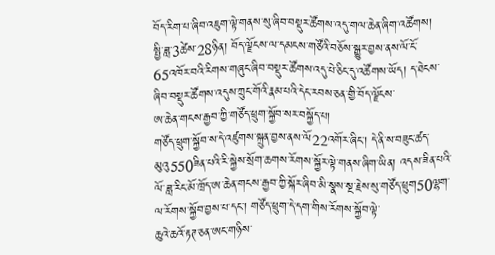བོད་རིག་པ་ཞིབ་འཇུག་ལྟེ་གནས་སུ་ཞིབ་བསྡུར་ཚོགས་འདུ་གལ་ཆེན་ཞིག་འཚོགས།
སྤྱི་ཟླ་3ཚེས་28ཉིན། བོད་ལྗོངས་ལ་དམངས་གཙོའི་བཅོས་སྒྱུར་བྱས་ནས་ལོ་ངོ་65འཁོར་བའི་རིགས་གཞུང་ཞིབ་བསྡུར་ཚོགས་འདུ་པེ་ཅིང་དུ་འཚོགས་ཡོད། ད་ཐེངས་ཞིབ་བསྡུར་ཚོགས་འདུས་ཀྲུང་གོའི་རྣམ་པའི་དེང་རབས་ཅན་གྱི་བོད་ལྗོངས་
ཨ་ཆེན་གངས་རྒྱབ་ཀྱི་གཙོད་ཕྲུག་སྐྱོབ་སར་བསྐྱོད་པ།
གཙོད་ཕྲུག་སྐྱོབ་ས་དེ་འཛུགས་སྐྲུན་བྱས་ནས་ལོ22འགོར་ཞིང་། དེ་ནི་ས་བཟུང་ཚད་མུའུ550ཟིན་པའི་རི་སྐྱེས་སྲོག་ཆགས་རོགས་སྐྱོར་ལྟེ་གནས་ཞིག་ཡིན། འདས་ཟིན་པའི་ལོ་ཟླ་རིང་མོ་ཁྲོད་ཨ་ཆེན་གངས་རྒྱབ་ཀྱི་སྐོར་ཞིབ་མི་སྣས་སྔ་རྗེས་སུ་གཙོད་ཕྲུག50ལྷག་ལ་རོགས་སྐྱོབ་བྱས་པ་དང་། གཙོད་ཕྲུག་དེ་དག་གིས་རོགས་སྐྱོབ་ལྟེ་
ཆུའེ་ཆའོ་རྟཊ་ཅན་ཨང་གཉིས་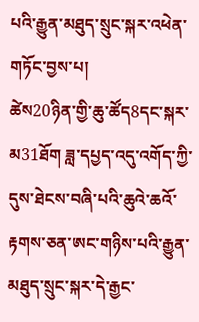པའི་རྒྱུན་མཐུད་སྲུང་སྐར་འཕེན་གཏོང་བྱས་པ།
ཚེས20ཉིན་གྱི་ཆུ་ཚོད8དང་སྐར་མ31ཐོག ཟླ་དཔྱད་འདུ་འགོད་ཀྱི་དུས་ཐེངས་བཞི་པའི་ཆུའེ་ཆའོ་རྟགས་ཅན་ཨང་གཉིས་པའི་རྒྱུན་མཐུད་སྲུང་སྐར་དེ་རྒྱང་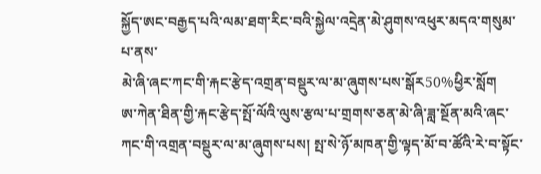སྐྱོད་ཨང་བརྒྱད་པའི་ལམ་ཐག་རིང་བའི་སྐྱེལ་འདྲེན་མེ་ཤུགས་འཕུར་མདའ་གསུམ་པ་ནས་
མེ་ཞི་ཞང་ཀང་གི་རྐང་རྩེད་འགྲན་བསྡུར་ལ་མ་ཞུགས་པས་སྒོར50%ཕྱིར་སློག
ཨ་ཀེན་ཐིན་གྱི་རྐང་རྩེད་སྤོ་ལོའི་ལུས་རྩལ་པ་གྲགས་ཅན་མེ་ཞི་ཟླ་སྔོན་མའི་ཞང་ཀང་གི་འགྲན་བསྡུར་ལ་མ་ཞུགས་པས། སྤ་སེ་ཉོ་མཁན་གྱི་ལྟད་མོ་བ་ཚོའི་རེ་བ་སྟོང་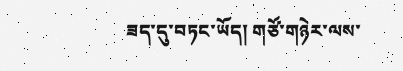ཟད་དུ་བཏང་ཡོད། གཙོ་གཉེར་ལས་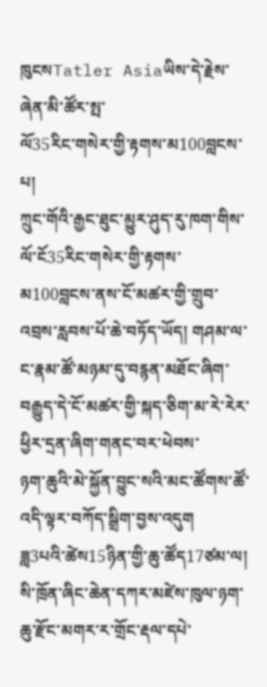ཁུངསTatler Asiaཡིས་དེ་རྗེས་ཞེན་མི་ཚོར་སྤ་
ལོ35རིང་གསེར་གྱི་རྟགས་མ100བླངས་པ།
ཀྲུང་གོའི་རྒྱང་ཐུང་མྱུར་ཤུད་རུ་ཁག་གིས་ལོ་ངོ35རིང་གསེར་གྱི་རྟགས་མ100བླངས་ནས་ངོ་མཚར་གྱི་གྲུབ་འབྲས་རླབས་པོ་ཆེ་བཏོད་ཡོད། གཤམ་ལ་ང་རྣམ་ཚོ་མཉམ་དུ་བརྙན་མཐོང་ཞིག་བརྒྱུད་དེ་ངོ་མཚར་གྱི་སྐད་ཅིག་མ་རེ་རེར་ཕྱིར་དྲན་ཞིག་གནང་བར་ཕེབས་
ཉག་ཆུའི་མེ་སྐྱོན་བྱུང་སའི་མང་ཚོགས་ཚོ་འདི་ལྟར་བཀོད་སྒྲིག་བྱས་འདུག
ཟླ3པའི་ཚེས15ཉིན་གྱི་ཆུ་ཚོད17ཙམ་ལ། སི་ཁྲོན་ཞིང་ཆེན་དཀར་མཛེས་ཁུལ་ཉག་ཆུ་རྫོང་མགར་ར་གྲོང་རྡལ་དཔེ་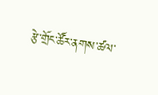རྩེ་གྲོང་ཚོར་ནགས་ཚལ་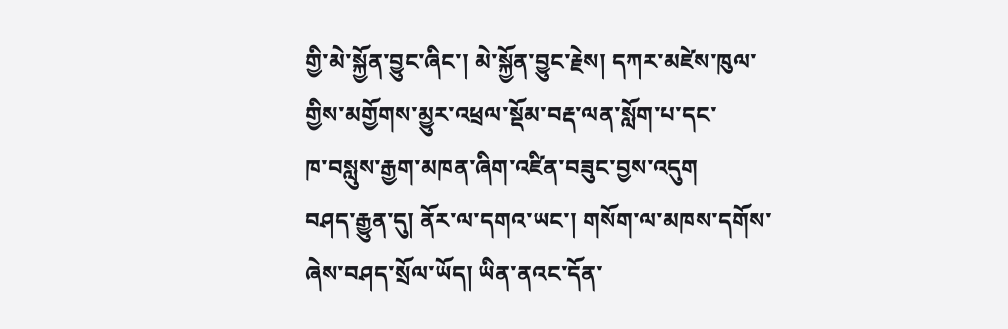གྱི་མེ་སྐྱོན་བྱུང་ཞིང་། མེ་སྐྱོན་བྱུང་རྗེས། དཀར་མཛེས་ཁུལ་གྱིས་མགྱོགས་མྱུར་འཕྲལ་སྡོམ་བརྡ་ལན་སློག་པ་དང་
ཁ་བསླུས་རྒྱག་མཁན་ཞིག་འཛིན་བཟུང་བྱས་འདུག
བཤད་རྒྱུན་དུ། ནོར་ལ་དགའ་ཡང་། གསོག་ལ་མཁས་དགོས་ཞེས་བཤད་སྲོལ་ཡོད། ཡིན་ནའང་དོན་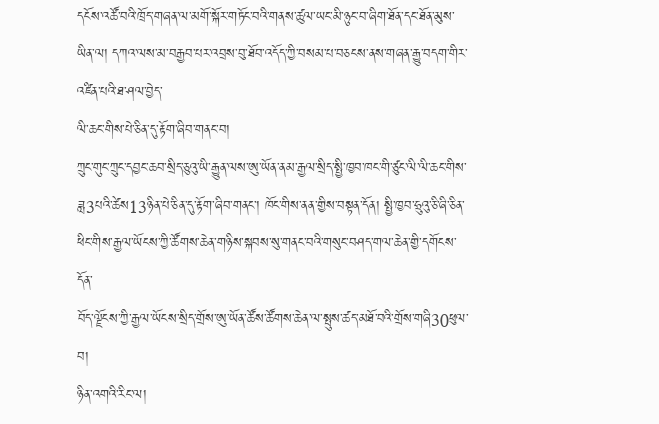དངོས་འཚོ་བའི་ཁྲོད་གཞན་ལ་མགོ་སྐོར་གཏོང་བའི་གནས་ཚུལ་ཡང་མི་ཉུང་བ་ཞིག་ཐོན་དང་ཐོན་མུས་ཡིན་ལ། དཀའ་ལས་མ་བརྒྱབ་པར་འབྲས་བུ་ཐོབ་འདོད་ཀྱི་བསམ་པ་བཅངས་ནས་གཞན་རྒྱུ་བདག་གིར་འཛིན་པའི་ཐ་ཤལ་བྱེད་
ལི་ཆང་གིས་པེ་ཅིན་དུ་རྟོག་ཞིབ་གནང་བ།
ཀྲུང་གུང་ཀྲུང་དབྱང་ཆབ་སྲིད་ཅུའུ་ཡི་རྒྱུན་ལས་ཨུ་ཡོན་ནམ་རྒྱལ་སྲིད་སྤྱི་ཁྱབ་ཁང་གི་ཙུང་ལི་ལི་ཆང་གིས་ཟླ3པའི་ཚེས13ཉིན་པེ་ཅིན་དུ་རྟོག་ཞིབ་གནང་། ཁོང་གིས་ནན་གྱིས་བསྟན་དོན། སྤྱི་ཁྱབ་ཧྲུའུ་ཅི་ཞི་ཅིན་ཕིང་གིས་རྒྱལ་ཡོངས་ཀྱི་ཚོགས་ཆེན་གཉིས་སྐབས་སུ་གནང་བའི་གསུང་བཤད་གལ་ཆེན་གྱི་དགོངས་དོན་
བོད་ལྗོངས་ཀྱི་རྒྱལ་ཡོངས་སྲིད་གྲོས་ཨུ་ཡོན་ཚོས་ཚོགས་ཆེན་ལ་སྤུས་ཚད་མཐོ་བའི་གྲོས་གཞི30ཕུལ་བ།
ཉིན་འགའི་རིང་ལ།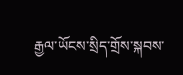རྒྱལ་ཡོངས་སྲིད་གྲོས་སྐབས་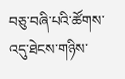བཅུ་བཞི་པའི་ཚོགས་འདུ་ཐེངས་གཉིས་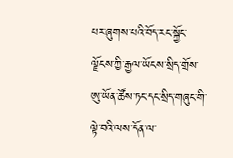པར་ཞུགས་པའི་བོད་རང་སྐྱོང་ལྗོངས་ཀྱི་རྒྱལ་ཡོངས་སྲིད་གྲོས་ཨུ་ཡོན་ཚོས་ཏང་དང་སྲིད་གཞུང་གི་ལྟེ་བའི་ལས་དོན་ལ་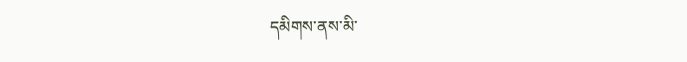དམིགས་ནས་མི་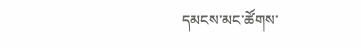དམངས་མང་ཚོགས་